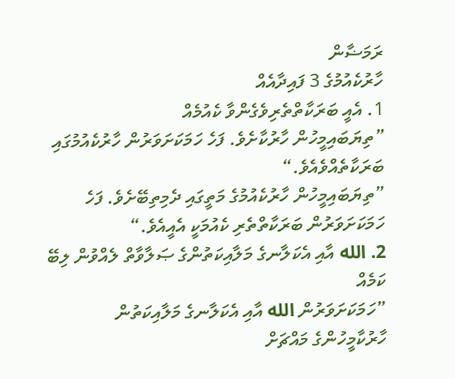ރަމަޟާން
ހާރުކެއުމުގެ 3 ފައިދާއެއް
1. އެއީ ބަރަކާތްތެރިވެގެންވާ ކެއުމެއް
”ތިޔަބައިމީހުން ހާރުކާށެވެ. ފަހެ ހަމަކަށަވަރުން ހާރުކެއުމުގައި ބަރަކާތެއްވެއެވެ.“
”ތިޔަބައިމީހުން ހާރުކެއުމުގެ މަތީގައި ދެމިތިބޭށެވެ. ފަހެ ހަމަކަށަވަރުން ބަރަކާތްތެރި ކެއުމަކީ އެއީއެވެ.“
2. الله އާއި އެކަލާނގެ މަލާއިކަތުންގެ ޞަލާވާތް ލެއްވުން ލިބޭ ކަމެއް
”ހަމަކަށަވަރުން الله އާއި އެކަލާނގެ މަލާއިކަތުން ހާރުކާމީހުންގެ މައްޗަށް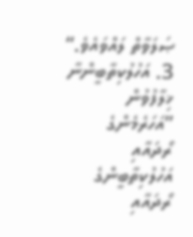ޞަލަވާތް ލައްވައެވެ.“
3. އަހުލުކިތާބީންނާ ޚިލާފުވުން
”އަހަރެމެންގެ ރޯދައާއި އަހުލުކިތާބީންގެ ރޯދައާއި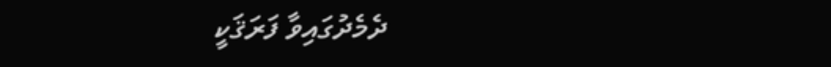ދެމެދުގައިވާ ފަރަޤަކީ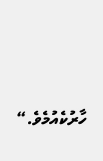ހާރުކެއުމެވެ.“